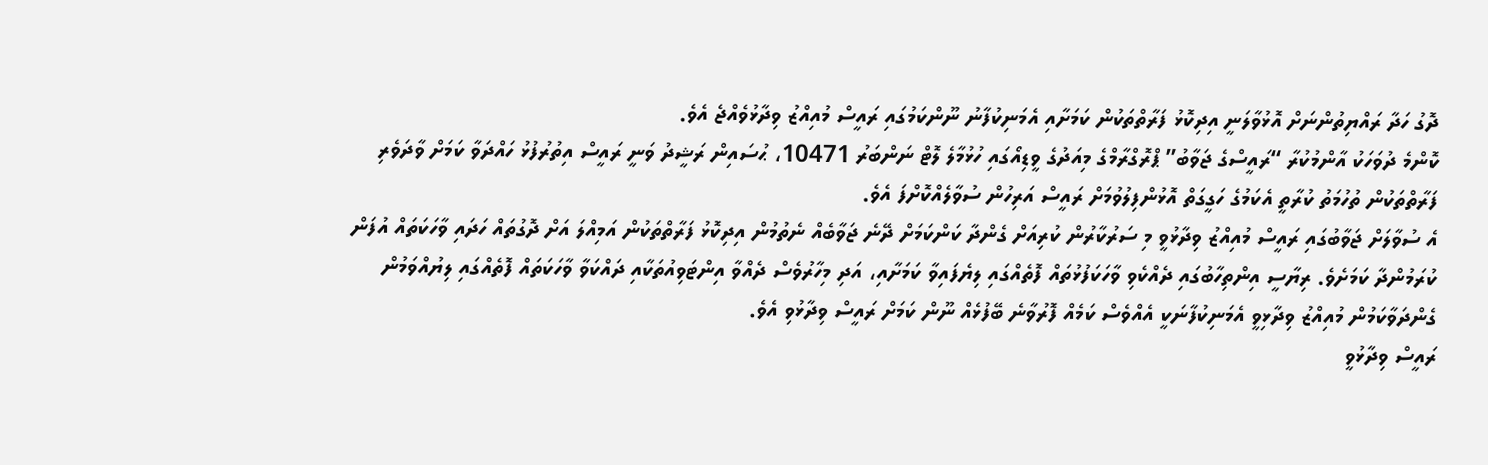ދޮގު ހަދާ ރައްޔިތުންނަށް އޮޅުވާލަނީ އިދިކޮޅު ފަރާތްތަކުން ކަމަށާއި އެމަނިކުފާނު ނޫންކަމުގައި ރައީސް މުއިއްޒު ވިދާޅުވެއްޖެ އެވެ.
ކޮންމެ ދުވަހަކު އާންމުކުރާ “ރައީސްގެ ޖަވާބު” ޕްރޮގްރާމްގެ މިއަދުގެ ވީޑިއޯގައި ހުޅުމާލެ ލޮޓް ނަންބަރު 10471، ޙުސައިން ރަޝީދު ވަނީ ރައީސް އިތުރުފުޅު ހައްދަވާ ކަމަށް ވާދަވެރި ފަރާތްތަކުން ތުހުމަތު ކުރާތީ އެކަމުގެ ހަގީގަތް އޮޅުންފިލުވުމަށް ރައީސް އަރިހުން ސުވާލެއްކޮށްފަ އެވެ.
އެ ސުވާލަށް ޖަވާބުގައި ރައީސް މުއިއްޒު ވިދާޅުވީ މި ސަރުކާރުން ކުރިއަށް ގެންދާ ކަންކަމަށް ދޭނެ ޖަވާބެއް ނެތުމުން އިދިކޮޅު ފަރާތްތަކުން އަމިއްލަ އަށް ދޮގުތައް ހަދައި ވާހަކަތައް އުފަން ކުރަމުންދާ ކަމަށެވެ. ރިޔާސީ އިންތިހާބުގައި ދެއްކެވި ވާހަކަފުޅުތައް ފޮތެއްގައި ލިޔެފައިވާ ކަމަށާއި، އަދި މިހާރުވެސް ދެއްވާ އިންޓަވިއުތަކާއި ދައްކަވާ ވާހަކަތައް ފޮތެއްގައި ލިޔުއްވަމުން ގެންދަވާކަމުން މުއިއްޒު ވިދާޅިވީ އެމަނިކުފާނަކީ އެއްވެސް ކަމެއް ފޮރުވާނެ ބޭފުޅެއް ނޫން ކަމަށް ރައީސް ވިދާޅުވި އެވެ.
ރައީސް ވިދާޅުވީ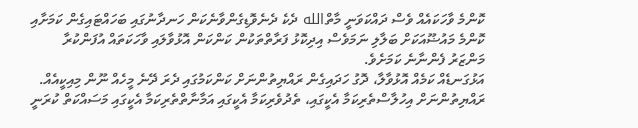ކޮންމެ ވާހަކައެއް ވެސް ދައްކަވަނީ މާތްالله ދެކެ ދެނެވޮޑިގެންވާނެކަން ހަނދާނުގައި ބަހައްޓައިގެން ކަމަށާއި ކޮންމެ މައުޟޫއަކަށް ބަލާލި ނަމަވެސް އިދިކޮޅު ފަރާތްތަކުން ކަންކަން އޮޅުވާލައި ވާހަކަތައް އުފަންކުރާ މަންޒަރު ފެންނާނެ ކަމަށެވެ.
އަޅުގަނޑެއް ކަމެއް އޮޅުވާލާ، ދޮގު ހަދައިގެން ރައްޔިތުންނަށް ކަންކަމުގައި ދެރަ ދޭނެ މީހެއް ނޫން މިއިކީއެއް. ރައްޔިތުންނަށް އިހުލާސްތެރިކަމާ އެކީގައި، ތެދުވެރިކަމާ އެކީގައި އަމާނާތްތެރިކަމާ އެކީގައި މަސައްކަތް ކުރަނީ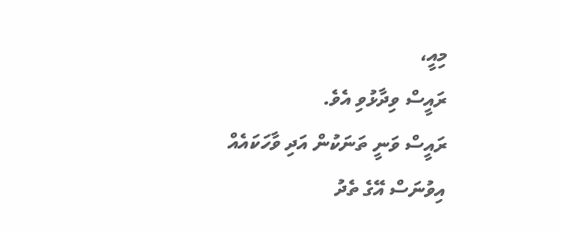މިއީ،
ރައީސް ވިދާޅުވި އެވެ.
ރައީސް ވަނީ ތަނަކުން އަދި ވާހަކައެއް އިވުނަސް އޭގެ ތެދު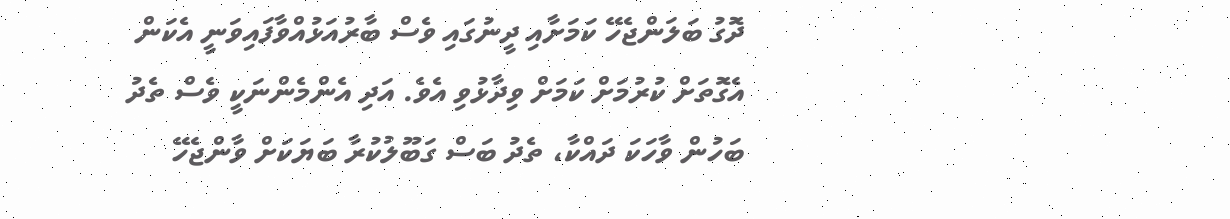ދޮގު ބަލަންޖެހޭ ކަމަށާއި ދީނުގައި ވެސް ބާރުއަޅުއްވާފައިވަނީ އެކަން އެގޮތަށް ކުރުމަށް ކަމަށް ވިދާޅުވި އެވެ. އަދި އެންމެންނަކީ ވެސް ތެދު ބަހުން ވާހަކަ ދައްކާ، ތެދު ބަސް ގަބޫލުކުރާ ބަޔަކަށް ވާންޖެހޭ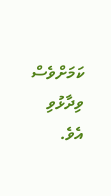ކަމަށްވެސް ވިދާޅުވި އެވެ.